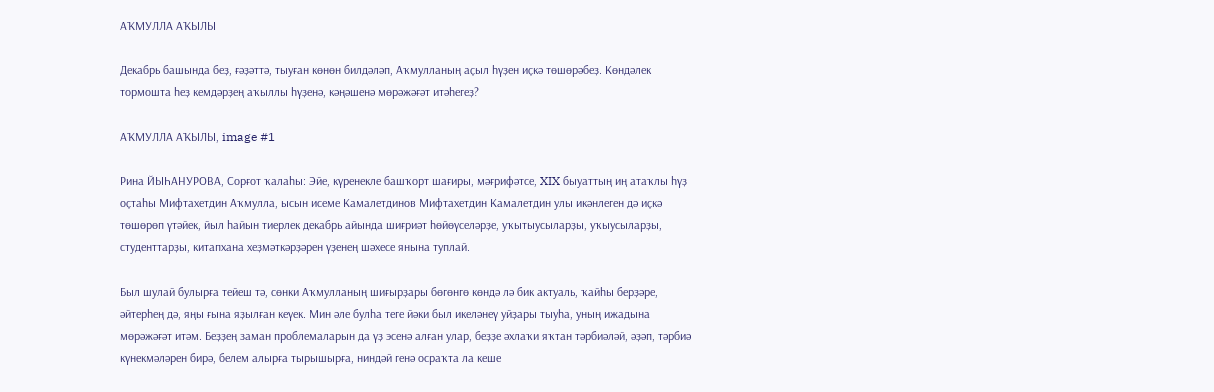АҠМУЛЛА АҠЫЛЫ

Декабрь башында беҙ, ғәҙәттә, тыуған көнөн билдәләп, Аҡмулланың аҫыл һүҙен иҫкә төшөрәбеҙ. Көндәлек тормошта һеҙ кемдәрҙең аҡыллы һүҙенә, кәңәшенә мөрәжәғәт итәһегеҙ?

АҠМУЛЛА АҠЫЛЫ, image #1

Рина ЙЫҺАНУРОВА, Сорғот ҡалаһы: Эйе, күренекле башҡорт шағиры, мәғрифәтсе, XIX быуаттың иң атаҡлы һүҙ оҫтаһы Мифтахетдин Аҡмулла, ысын исеме Камалетдинов Мифтахетдин Камалетдин улы икәнлеген дә иҫкә төшөрөп үтәйек, йыл һайын тиерлек декабрь айында шиғриәт һөйөүселәрҙе, уҡытыусыларҙы, уҡыусыларҙы, студенттарҙы, китапхана хеҙмәткәрҙәрен үҙенең шәхесе янына туплай.

Был шулай булырға тейеш тә, сөнки Аҡмулланың шиғырҙары бөгөнгө көндә лә бик актуаль, ҡайһы берҙәре, әйтерһең дә, яңы ғына яҙылған кеүек. Мин әле булһа теге йәки был икеләнеү уйҙары тыуһа, уның ижадына мөрәжәғәт итәм. Беҙҙең заман проблемаларын да үҙ эсенә алған улар, беҙҙе әхлаҡи яҡтан тәрбиәләй, әҙәп, тәрбиә күнекмәләрен бирә, белем алырға тырышырға, ниндәй генә осраҡта ла кеше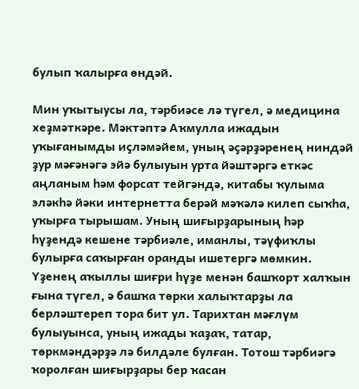булып ҡалырға өндәй.

Мин уҡытыусы ла, тәрбиәсе лә түгел, ә медицина хеҙмәткәре. Мәктәптә Аҡмулла ижадын уҡығанымды иҫләмәйем, уның әҫәрҙәренең ниндәй ҙур мәғәнәгә эйә булыуын урта йәштәргә еткәс аңланым һәм форсат тейгәндә, китабы ҡулыма эләкһә йәки интернетта берәй мәҡәлә килеп сыҡһа, уҡырға тырышам. Уның шиғырҙарының һәр һүҙендә кешене тәрбиәле, иманлы, тәүфиҡлы булырға саҡырған оранды ишетергә мөмкин. Үҙенең аҡыллы шиғри һүҙе менән башҡорт халҡын ғына түгел, ә башҡа төрки халыҡтарҙы ла берләштереп тора бит ул. Тарихтан мәғлүм булыуынса, уның ижады ҡаҙаҡ, татар, төркмәндәрҙә лә билдәле булған. Тотош тәрбиәгә ҡоролған шиғырҙары бер ҡасан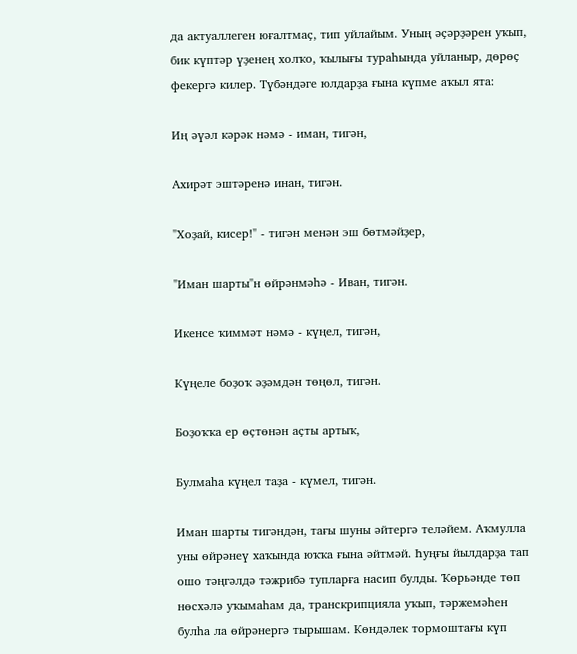да актуаллеген юғалтмаҫ, тип уйлайым. Уның әҫәрҙәрен уҡып, бик күптәр үҙенең холҡо, ҡылығы тураһында уйланыр, дөрөҫ фекергә килер. Түбәндәге юлдарҙа ғына күпме аҡыл ята:

Иң әүәл кәрәк нәмә - иман, тигән,

Ахирәт эштәренә инан, тигән.

"Хоҙай, кисер!" - тигән менән эш бөтмәйҙер,

"Иман шарты"н өйрәнмәһә - Иван, тигән.

Икенсе ҡиммәт нәмә - күңел, тигән,

Күңеле боҙоҡ әҙәмдән төңөл, тигән.

Боҙоҡҡа ер өҫтөнән аҫты артыҡ,

Булмаһа күңел таҙа - күмел, тигән.

Иман шарты тигәндән, тағы шуны әйтергә теләйем. Аҡмулла уны өйрәнеү хаҡында юҡҡа ғына әйтмәй. Һуңғы йылдарҙа тап ошо тәңгәлдә тәжрибә тупларға насип булды. Ҡөрьәнде төп нөсхәлә уҡымаһам да, транскрипцияла уҡып, тәржемәһен булһа ла өйрәнергә тырышам. Көндәлек тормоштағы күп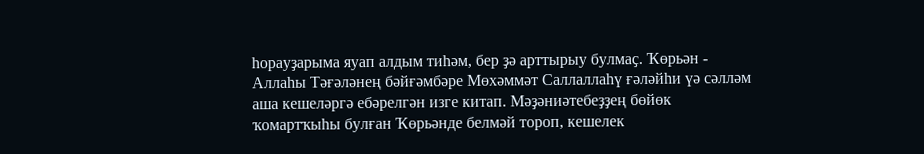һорауҙарыма яуап алдым тиһәм, бер ҙә арттырыу булмаҫ. Ҡөрьән - Аллаһы Тәғәләнең бәйғәмбәре Мөхәммәт Саллаллаһү ғәләйһи үә сәлләм аша кешеләргә ебәрелгән изге китап. Мәҙәниәтебеҙҙең бөйөк ҡомартҡыһы булған Ҡөрьәнде белмәй тороп, кешелек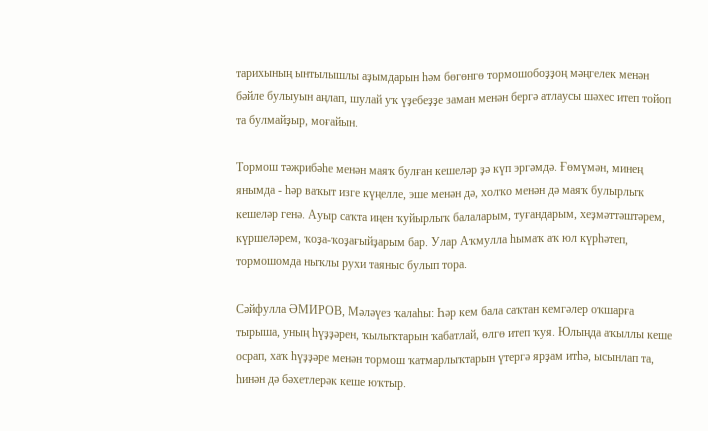тарихының ынтылышлы аҙымдарын һәм бөгөнгө тормошобоҙҙоң мәңгелек менән бәйле булыуын аңлап, шулай уҡ үҙебеҙҙе заман менән бергә атлаусы шәхес итеп тойоп та булмайҙыр, моғайын.

Тормош тәжрибәһе менән маяҡ булған кешеләр ҙә күп эргәмдә. Ғөмүмән, минең янымда - һәр ваҡыт изге күңелле, эше менән дә, холҡо менән дә маяҡ булырлыҡ кешеләр генә. Ауыр саҡта иңен ҡуйырлыҡ балаларым, туғандарым, хеҙмәттәштәрем, күршеләрем, ҡоҙа-ҡоҙағыйҙарым бар. Улар Аҡмулла һымаҡ аҡ юл күрһәтеп, тормошомда ныҡлы рухи таяныс булып тора.

Сәйфулла ӘМИРОВ, Мәләүез ҡалаһы: Һәр кем бала саҡтан кемгәлер оҡшарға тырыша, уның һүҙҙәрен, ҡылыҡтарын ҡабатлай, өлгө итеп ҡуя. Юлыңда аҡыллы кеше осрап, хаҡ һүҙҙәре менән тормош ҡатмарлыҡтарын үтергә ярҙам итһә, ысынлап та, һинән дә бәхетлерәк кеше юҡтыр.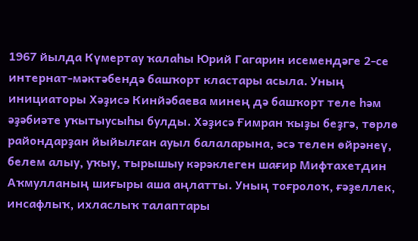1967 йылда Күмертау ҡалаһы Юрий Гагарин исемендәге 2-се интернат-мәктәбендә башҡорт кластары асыла. Уның инициаторы Хәҙисә Кинйәбаева минең дә башҡорт теле һәм әҙәбиәте уҡытыусыһы булды. Хәҙисә Ғимран ҡыҙы беҙгә, төрлө райондарҙан йыйылған ауыл балаларына, әсә телен өйрәнеү, белем алыу, уҡыу, тырышыу кәрәклеген шағир Мифтахетдин Аҡмулланың шиғыры аша аңлатты. Уның тоғролоҡ, ғәҙеллек, инсафлыҡ, ихласлыҡ талаптары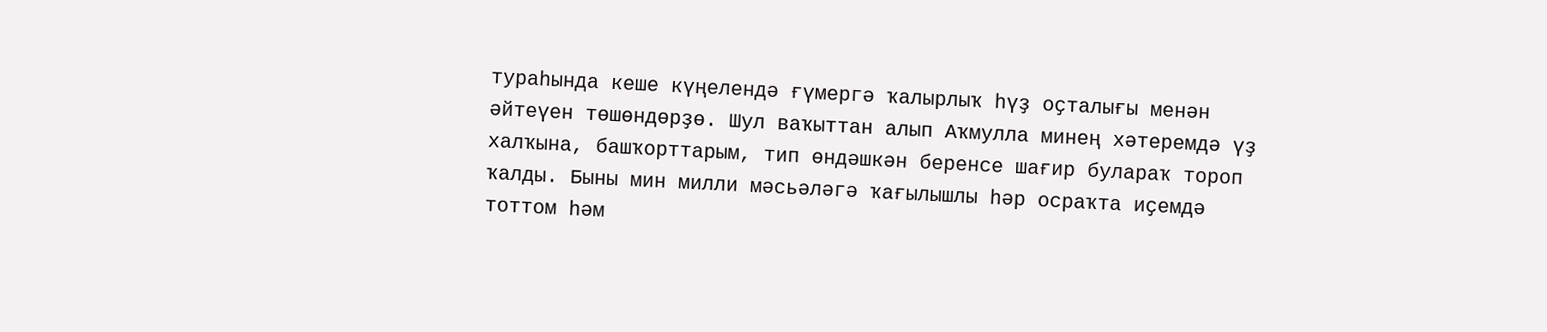тураһында кеше күңелендә ғүмергә ҡалырлыҡ һүҙ оҫталығы менән әйтеүен төшөндөрҙө. Шул ваҡыттан алып Аҡмулла минең хәтеремдә үҙ халҡына, башҡорттарым, тип өндәшкән беренсе шағир булараҡ тороп ҡалды. Быны мин милли мәсьәләгә ҡағылышлы һәр осраҡта иҫемдә тоттом һәм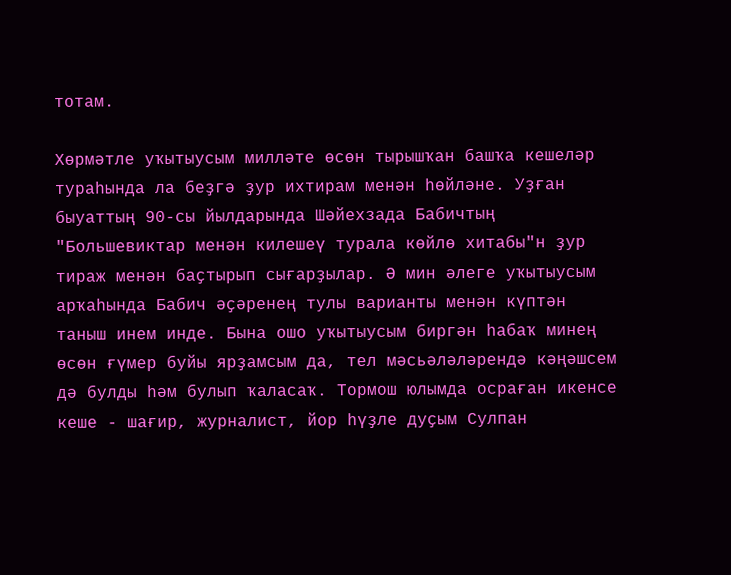тотам.

Хөрмәтле уҡытыусым милләте өсөн тырышҡан башҡа кешеләр тураһында ла беҙгә ҙур ихтирам менән һөйләне. Уҙған быуаттың 90-сы йылдарында Шәйехзада Бабичтың "Большевиктар менән килешеү турала көйлө хитабы"н ҙур тираж менән баҫтырып сығарҙылар. Ә мин әлеге уҡытыусым арҡаһында Бабич әҫәренең тулы варианты менән күптән таныш инем инде. Бына ошо уҡытыусым биргән һабаҡ минең өсөн ғүмер буйы ярҙамсым да, тел мәсьәләләрендә кәңәшсем дә булды һәм булып ҡаласаҡ. Тормош юлымда осраған икенсе кеше - шағир, журналист, йор һүҙле дуҫым Сулпан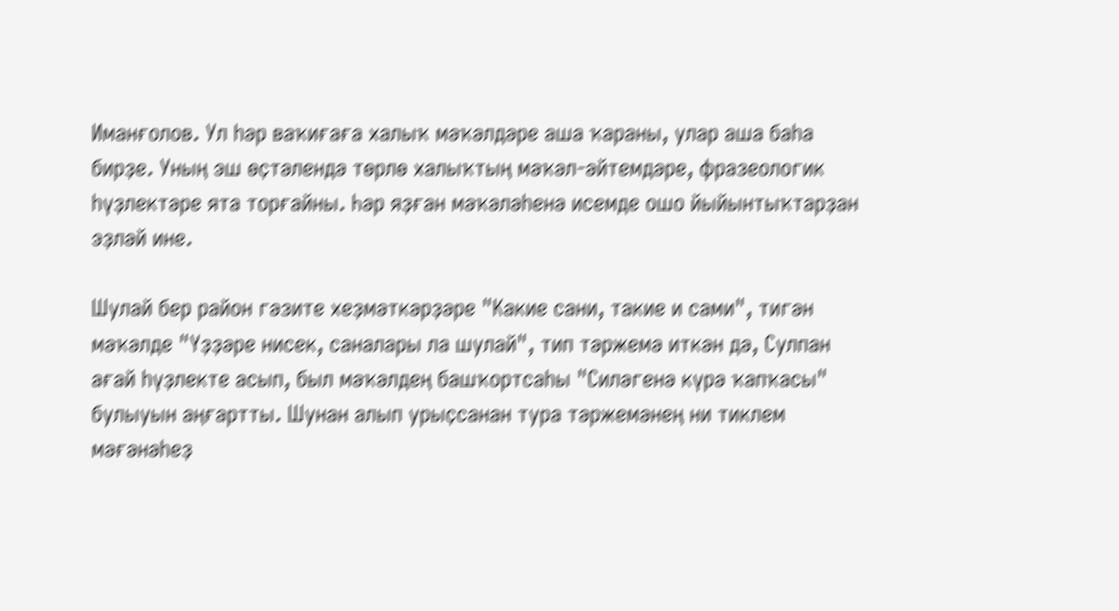Иманғолов. Ул һәр ваҡиғаға халыҡ мәҡәлдәре аша ҡараны, улар аша баһа бирҙе. Уның эш өҫтәлендә төрлө халыҡтың мәҡәл-әйтемдәре, фразеологик һүҙлектәре ята торғайны. Һәр яҙған мәҡәләһенә исемде ошо йыйынтыҡтарҙан эҙләй ине.

Шулай бер район гәзите хеҙмәткәрҙәре "Какие сани, такие и сами", тигән мәҡәлде "Үҙҙәре нисек, саналары ла шулай", тип тәржемә иткән дә, Сулпан ағай һүҙлекте асып, был мәҡәлдең башҡортсаһы "Силәгенә күрә ҡапҡасы" булыуын аңғартты. Шунан алып урыҫсанан тура тәржемәнең ни тиклем мәғәнәһеҙ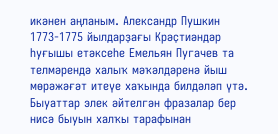икәнен аңланым. Александр Пушкин 1773-1775 йылдарҙағы Крәҫтиәндәр һуғышы етәксеһе Емельян Пугачев та телмәрендә халыҡ мәҡәлдәренә йыш мөрәжәғәт итеүе хаҡында билдәләп үтә. Быуаттар элек әйтелгән фразалар бер нисә быуын халҡы тарафынан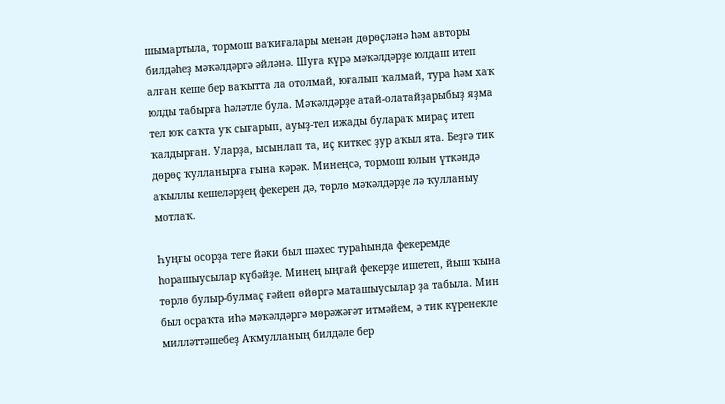шымартыла, тормош ваҡиғалары менән дөрөҫләнә һәм авторы билдәһеҙ мәҡәлдәргә әйләнә. Шуға күрә мәҡәлдәрҙе юлдаш итеп алған кеше бер ваҡытта ла отолмай, юғалып ҡалмай, тура һәм хаҡ юлды табырға һәләтле була. Мәҡәлдәрҙе атай-олатайҙарыбыҙ яҙма тел юҡ саҡта уҡ сығарып, ауыҙ-тел ижады булараҡ мираҫ итеп ҡалдырған. Уларҙа, ысынлап та, иҫ киткес ҙур аҡыл ята. Беҙгә тик дөрөҫ ҡулланырға ғына кәрәк. Минеңсә, тормош юлын үткәндә аҡыллы кешеләрҙең фекерен дә, төрлө мәҡәлдәрҙе лә ҡулланыу мотлаҡ.

Һуңғы осорҙа теге йәки был шәхес тураһында фекеремде һорашыусылар күбәйҙе. Минең ыңғай фекерҙе ишетеп, йыш ҡына төрлө булыр-булмаҫ ғәйеп өйөргә маташыусылар ҙа табыла. Мин был осраҡта иһә мәҡәлдәргә мөрәжәғәт итмәйем, ә тик күренекле милләттәшебеҙ Аҡмулланың билдәле бер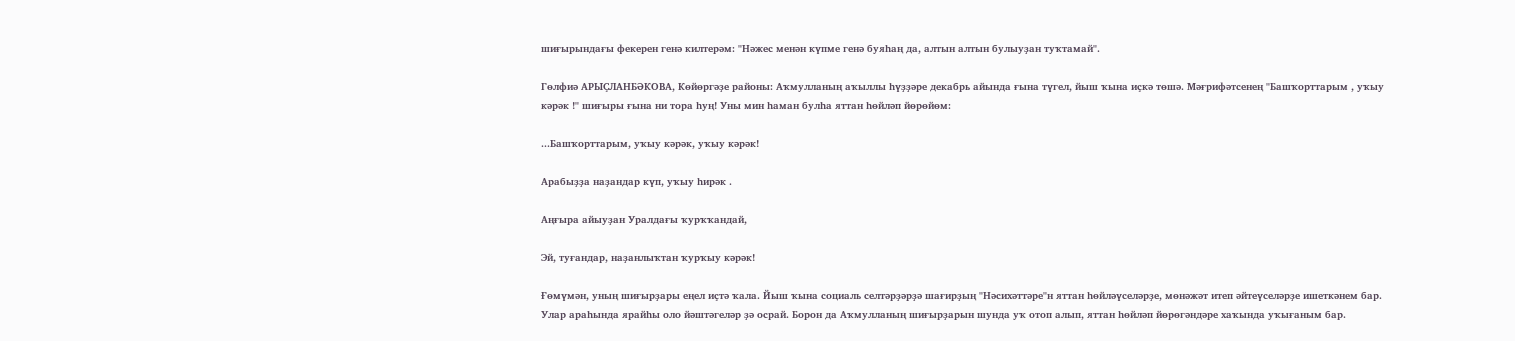шиғырындағы фекерен генә килтерәм: "Нәжес менән күпме генә буяһаң да, алтын алтын булыуҙан туҡтамай".

Гөлфиә АРЫҪЛАНБӘКОВА, Көйөргәҙе районы: Аҡмулланың аҡыллы һүҙҙәре декабрь айында ғына түгел, йыш ҡына иҫкә төшә. Мәғрифәтсенең "Башҡорттарым , уҡыу кәрәк !" шиғыры ғына ни тора һуң! Уны мин һаман булһа яттан һөйләп йөрөйөм:

...Башҡорттарым, уҡыу кәрәк, уҡыу кәрәк!

Арабыҙҙа наҙандар күп, уҡыу һирәк .

Аңғыра айыуҙан Уралдағы ҡурҡҡандай,

Эй, туғандар, наҙанлыҡтан ҡурҡыу кәрәк!

Ғөмүмән, уның шиғырҙары еңел иҫтә ҡала. Йыш ҡына социаль селтәрҙәрҙә шағирҙың "Нәсихәттәре"н яттан һөйләүселәрҙе, мөнәжәт итеп әйтеүселәрҙе ишеткәнем бар. Улар араһында ярайһы оло йәштәгеләр ҙә осрай. Борон да Аҡмулланың шиғырҙарын шунда уҡ отоп алып, яттан һөйләп йөрөгәндәре хаҡында уҡығаным бар.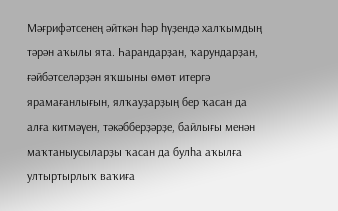Мәғрифәтсенең әйткән һәр һүҙендә халҡымдың тәрән аҡылы ята. Һарандарҙан, ҡарундарҙан, ғәйбәтселәрҙән яҡшыны өмөт итергә ярамағанлығын, ялҡауҙарҙың бер ҡасан да алға китмәүен, тәкәбберҙәрҙе, байлығы менән маҡтаныусыларҙы ҡасан да булһа аҡылға ултыртырлыҡ ваҡиға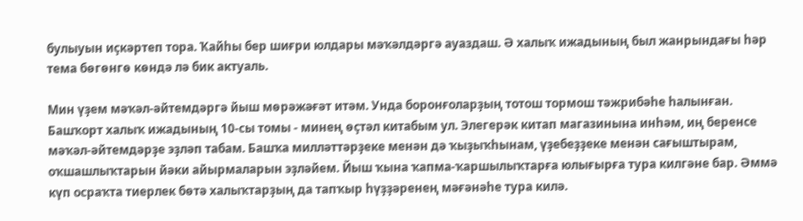булыуын иҫкәртеп тора. Ҡайһы бер шиғри юлдары мәҡәлдәргә ауаздаш. Ә халыҡ ижадының был жанрындағы һәр тема бөгөнгө көндә лә бик актуаль.

Мин үҙем мәҡәл-әйтемдәргә йыш мөрәжәғәт итәм. Унда боронғоларҙың тотош тормош тәжрибәһе һалынған. Башҡорт халыҡ ижадының 10-сы томы - минең өҫтәл китабым ул. Элегерәк китап магазинына инһәм, иң беренсе мәҡәл-әйтемдәрҙе эҙләп табам. Башҡа милләттәрҙеке менән дә ҡыҙыҡһынам, үҙебеҙҙеке менән сағыштырам, оҡшашлыҡтарын йәки айырмаларын эҙләйем. Йыш ҡына ҡапма-ҡаршылыҡтарға юлығырға тура килгәне бар. Әммә күп осраҡта тиерлек бөтә халыҡтарҙың да тапҡыр һүҙҙәренең мәғәнәһе тура килә.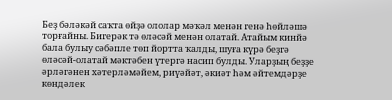Беҙ бәләкәй саҡта өйҙә ололар мәҡәл менән генә һөйләшә торғайны. Бигерәк тә өләсәй менән олатай. Атайым кинйә бала булыу сәбәпле төп йортта ҡалды, шуға күрә беҙгә өләсәй-олатай мәктәбен үтергә насип булды. Уларҙың беҙҙе әрләгәнен хәтерләмәйем, риүәйәт, әкиәт һәм әйтемдәрҙе көндәлек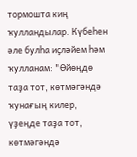тормошта киң ҡулландылар. Күбеһен әле булһа иҫләйем һәм ҡулланам: "Өйөңдө таҙа тот, көтмәгәндә ҡунағың килер, үҙеңде таҙа тот, көтмәгәндә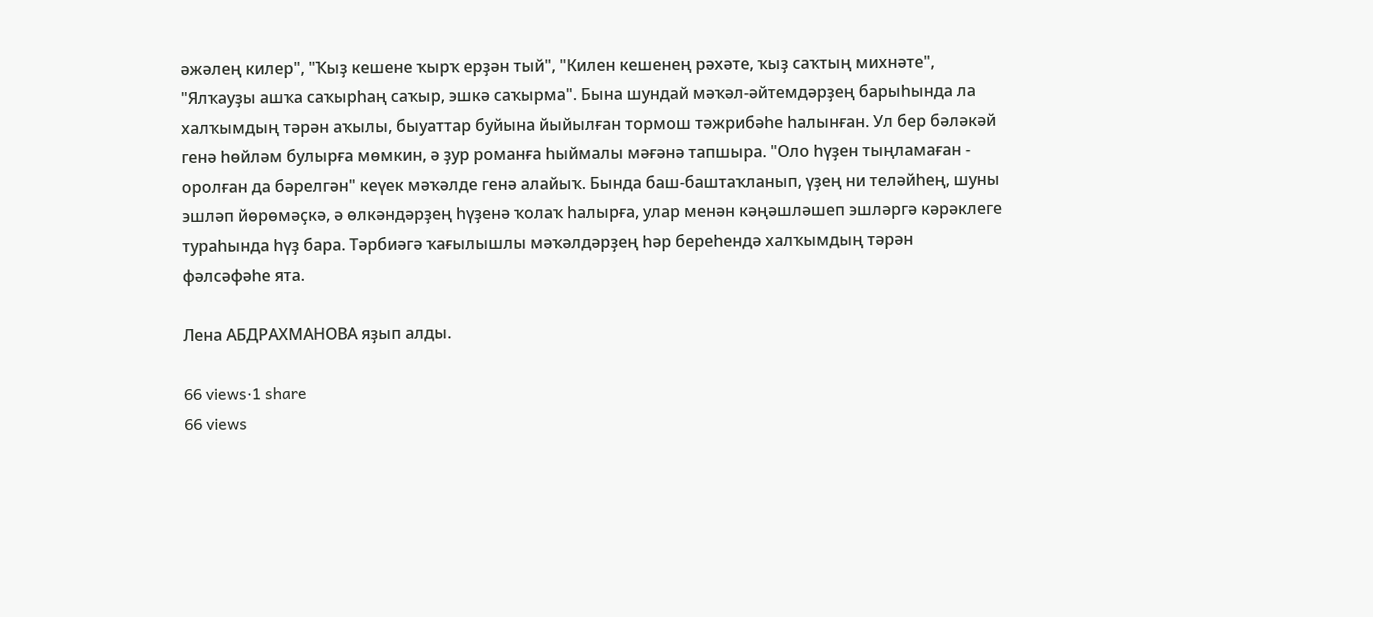әжәлең килер", "Ҡыҙ кешене ҡырҡ ерҙән тый", "Килен кешенең рәхәте, ҡыҙ саҡтың михнәте", "Ялҡауҙы ашҡа саҡырһаң саҡыр, эшкә саҡырма". Бына шундай мәҡәл-әйтемдәрҙең барыһында ла халҡымдың тәрән аҡылы, быуаттар буйына йыйылған тормош тәжрибәһе һалынған. Ул бер бәләкәй генә һөйләм булырға мөмкин, ә ҙур романға һыймалы мәғәнә тапшыра. "Оло һүҙен тыңламаған - оролған да бәрелгән" кеүек мәҡәлде генә алайыҡ. Бында баш-баштаҡланып, үҙең ни теләйһең, шуны эшләп йөрөмәҫкә, ә өлкәндәрҙең һүҙенә ҡолаҡ һалырға, улар менән кәңәшләшеп эшләргә кәрәклеге тураһында һүҙ бара. Тәрбиәгә ҡағылышлы мәҡәлдәрҙең һәр береһендә халҡымдың тәрән фәлсәфәһе ята.

Лена АБДРАХМАНОВА яҙып алды.

66 views·1 share
66 views